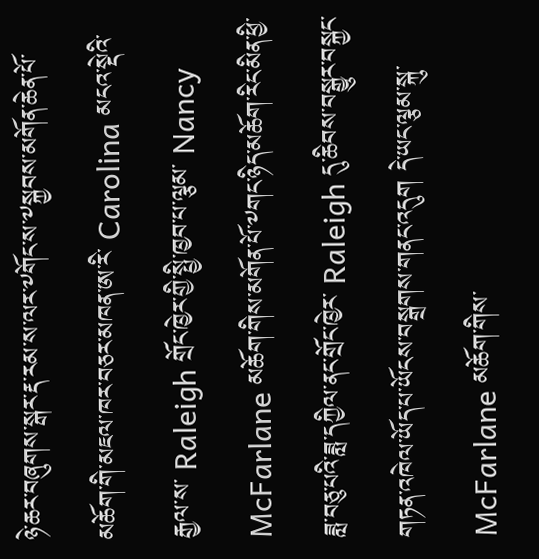ཉེ་ཆར་བཞུགས་སྒར་རྡ་རམ་ས་ལར་༸གོང་ས་༸སྐྱབས་མགོན་ཆེན་པོ་མཆོག་གི་མཇལ་ཁར་བཅར་མཁན་ཨ་རི་ Carolina མངའ་སྡེའི་རྒྱལ་ས་ Raleigh གྲོང་ཁྱེར་གྱི་སྤྱི་ཁྱབ་པ་ལྕམ་ Nancy McFarlane མཆོག་གིས་མགོན་པོ་༸གང་ཉིད་མཆོག་རིང་མིན་ཕྱི་ཟླ་བཅུ་པའི་ཟླ་དཀྱིལ་ནང་གྲོང་ཁྱེར་ Raleigh དུ་ཆིབས་བསྒྱུར་བསྐྱང་གཏན་འཁེལ་ཡོད་པ་ཡོངས་བསྒྲགས་གནང་འདུག དེ་ཡང་ལྕམ་སྐུ་ McFarlane མཆོག་གིས་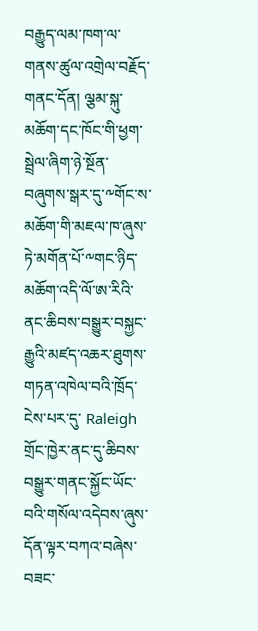བརྒྱུད་ལམ་ཁག་ལ་གནས་ཚུལ་འགྲེལ་བརྗོད་གནང་དོན། ལྕམ་སྐུ་མཆོག་དང་ཁོང་གི་ཕྱག་སྦྲེལ་ཞིག་ཉེ་སྔོན་བཞུགས་སྒར་དུ་༸གོང་ས་མཆོག་གི་མཇལ་ཁ་ཞུས་ཏེ་མགོན་པོ་༸གང་ཉིད་མཆོག་འདི་ལོ་ཨ་རིའི་ནང་ཆིབས་བསྒྱུར་བསྐྱང་རྒྱུའི་མཛད་འཆར་ཐུགས་གཏན་འཁེལ་བའི་ཁྲོད་ངེས་པར་དུ་ Raleigh གྲོང་ཁྱེར་ནང་དུ་ཆིབས་བསྒྱུར་གནང་སྐྱོང་ཡོང་བའི་གསོལ་འདེབས་ཞུས་དོན་ལྟར་བཀའ་བཞེས་བཟང་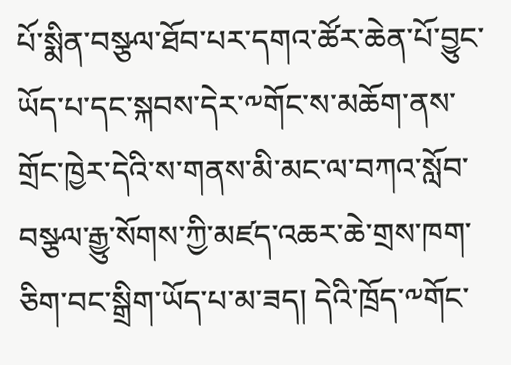པོ་སྨིན་བསྩལ་ཐོབ་པར་དགའ་ཚོར་ཆེན་པོ་བྱུང་ཡོད་པ་དང་སྐབས་དེར་༸གོང་ས་མཆོག་ནས་གྲོང་ཁྱེར་དེའི་ས་གནས་མི་མང་ལ་བཀའ་སློབ་བསྩལ་རྒྱུ་སོགས་ཀྱི་མཛད་འཆར་ཆེ་གྲས་ཁག་ཅིག་བང་སྒྲིག་ཡོད་པ་མ་ཟད། དེའི་ཁྲོད་༸གོང་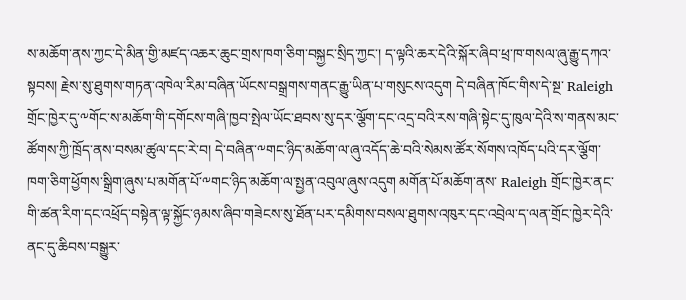ས་མཆོག་ནས་ཀྱང་དེ་མིན་གྱི་མཛད་འཆར་ཆུང་གྲས་ཁག་ཅིག་བསྐྱང་སྲིད་ཀྱང་། ད་ལྟའི་ཆར་དེའི་སྐོར་ཞིབ་ཕྲ་ཁ་གསལ་ཞུ་རྒྱུ་དཀའ་སྟབས། རྗེས་སུ་ཐུགས་གཏན་འཁེལ་རིམ་བཞིན་ཡོངས་བསྒྲགས་གནང་རྒྱུ་ཡིན་པ་གསུངས་འདུག དེ་བཞིན་ཁོང་གིས་དེ་སྔ་ Raleigh གྲོང་ཁྱེར་དུ་༸གོང་ས་མཆོག་གི་དགོངས་གཞི་ཁྱབ་སྤེལ་ཡོང་ཐབས་སུ་དར་ལྕོག་དང་འདྲ་བའི་རས་གཞི་སྟེང་དུ་ཁུལ་དེའི་ས་གནས་མང་ཚོགས་ཀྱི་ཁྲོད་ནས་བསམ་ཚུལ་དང་རེ་བ། དེ་བཞིན་༸གང་ཉིད་མཆོག་ལ་ཞུ་འདོད་ཆེ་བའི་སེམས་ཚོར་སོགས་འཁོད་པའི་དར་ལྕོག་ཁག་ཅིག་ཕྱོགས་སྒྲིག་ཞུས་པ་མགོན་པོ་༸གང་ཉིད་མཆོག་ལ་སྤྱན་འབུལ་ཞུས་འདུག མགོན་པོ་མཆོག་ནས་ Raleigh གྲོང་ཁྱེར་ནང་གི་ཚན་རིག་དང་འཕྲོད་བསྟེན་ལྟ་སྐྱོང་ཉམས་ཞིབ་གཟེངས་སུ་ཐོན་པར་དམིགས་བསལ་ཐུགས་འཁུར་དང་འབྲེལ་ད་ལན་གྲོང་ཁྱེར་དེའི་ནང་དུ་ཆིབས་བསྒྱུར་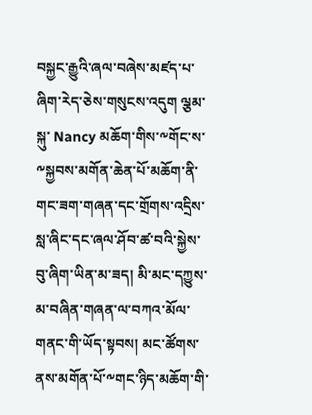བསྐྱང་རྒྱུའི་ཞལ་བཞེས་མཛད་པ་ཞིག་རེད་ཅེས་གསུངས་འདུག ལྕམ་སྐུ་ Nancy མཆོག་གིས་༸གོང་ས་༸སྐྱབས་མགོན་ཆེན་པོ་མཆོག་ནི་གང་ཟག་གཞན་དང་གྲོགས་འདྲིས་སླ་ཞིང་དང་ཞལ་ཤོབ་ཚ་བའི་སྐྱེས་བུ་ཞིག་ཡིན་མ་ཟད། མི་མང་དཀྱུས་མ་བཞིན་གཞན་ལ་བཀའ་མོལ་གནང་གི་ཡོད་སྟབས། མང་ཚོགས་ནས་མགོན་པོ་༸གང་ཉིད་མཆོག་གི་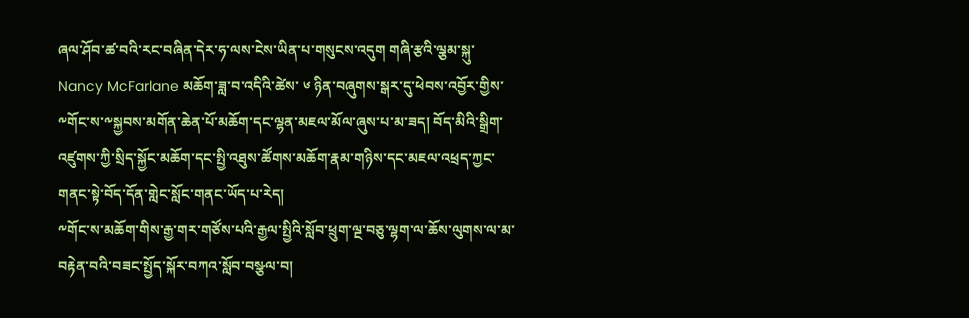ཞལ་ཤོབ་ཚ་བའི་རང་བཞིན་དེར་ཧ་ལས་ངེས་ཡིན་པ་གསུངས་འདུག གཞི་རྩའི་ལྕམ་སྐུ་ Nancy McFarlane མཆོག་ཟླ་བ་འདིའི་ཚེས་ ༦ ཉིན་བཞུགས་སྒར་དུ་ཕེབས་འབྱོར་གྱིས་༸གོང་ས་༸སྐྱབས་མགོན་ཆེན་པོ་མཆོག་དང་ལྷན་མཇལ་མོལ་ཞུས་པ་མ་ཟད། བོད་མིའི་སྒྲིག་འཛུགས་ཀྱི་སྲིད་སྐྱོང་མཆོག་དང་སྤྱི་འཐུས་ཚོགས་མཆོག་རྣམ་གཉིས་དང་མཇལ་འཕྲད་ཀྱང་གནང་སྟེ་བོད་དོན་གླེང་སློང་གནང་ཡོད་པ་རེད།
༸གོང་ས་མཆོག་གིས་རྒྱ་གར་གཙོས་པའི་རྒྱལ་སྤྱིའི་སློབ་ཕྲུག་ལྔ་བཅུ་ལྷག་ལ་ཆོས་ལུགས་ལ་མ་བརྟེན་བའི་བཟང་སྤྱོད་སྐོར་བཀའ་སློབ་བསྩལ་བ།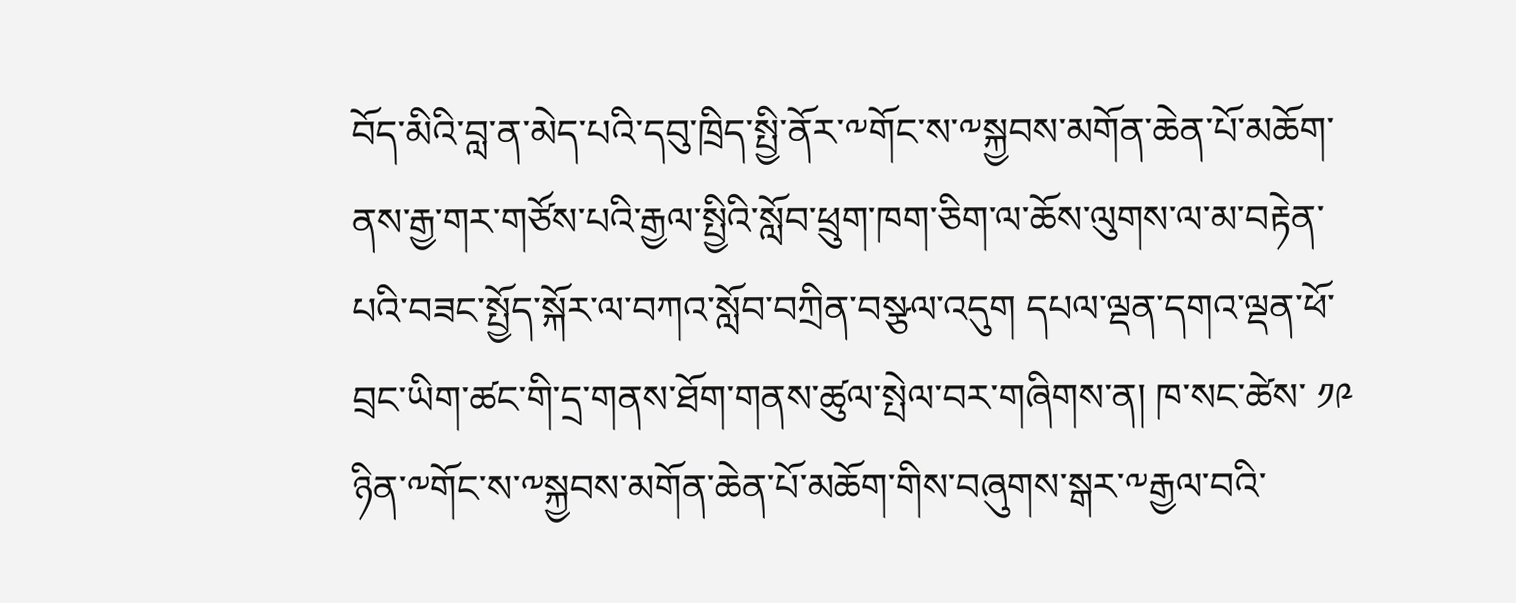བོད་མིའི་བླ་ན་མེད་པའི་དབུ་ཁྲིད་སྤྱི་ནོར་༸གོང་ས་༸སྐྱབས་མགོན་ཆེན་པོ་མཆོག་ནས་རྒྱ་གར་གཙོས་པའི་རྒྱལ་སྤྱིའི་སློབ་ཕྲུག་ཁག་ཅིག་ལ་ཆོས་ལུགས་ལ་མ་བརྟེན་པའི་བཟང་སྤྱོད་སྐོར་ལ་བཀའ་སློབ་བཀྲིན་བསྩལ་འདུག དཔལ་ལྡན་དགའ་ལྡན་ཕོ་བྲང་ཡིག་ཚང་གི་དྲ་གནས་ཐོག་གནས་ཚུལ་སྤེལ་བར་གཞིགས་ན། ཁ་སང་ཚེས་ ༡༩ ཉིན་༸གོང་ས་༸སྐྱབས་མགོན་ཆེན་པོ་མཆོག་གིས་བཞུགས་སྒར་༸རྒྱལ་བའི་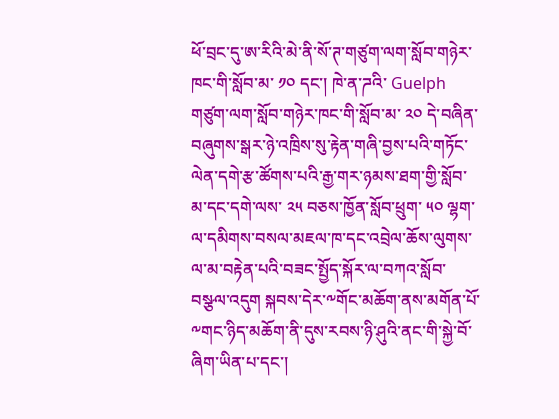ཕོ་བྲང་དུ་ཨ་རིའི་མེ་ནི་སོ་ཊ་གཙུག་ལག་སློབ་གཉེར་ཁང་གི་སློབ་མ་ ༡༠ དང་། ཁེ་ན་ཌའི་ Guelph གཙུག་ལག་སློབ་གཉེར་ཁང་གི་སློབ་མ་ ༢༠ དེ་བཞིན་བཞུགས་སྒར་ཉེ་འཁྲིས་སུ་རྟེན་གཞི་བྱས་པའི་གཏོང་ལེན་དགེ་རྩ་ཚོགས་པའི་རྒྱ་གར་ཉམས་ཐག་གྱི་སློབ་མ་དང་དགེ་ལས་ ༢༥ བཅས་ཁྱོན་སློབ་ཕྲུག་ ༥༠ ལྷག་ལ་དམིགས་བསལ་མཇལ་ཁ་དང་འབྲེལ་ཆོས་ལུགས་ལ་མ་བརྟེན་པའི་བཟང་སྤྱོད་སྐོར་ལ་བཀའ་སློབ་བསྩལ་འདུག སྐབས་དེར་༸གོང་མཆོག་ནས་མགོན་པོ་༸གང་ཉིད་མཆོག་ནི་དུས་རབས་ཉི་ཤུའི་ནང་གི་སྐྱེ་བོ་ཞིག་ཡིན་པ་དང་།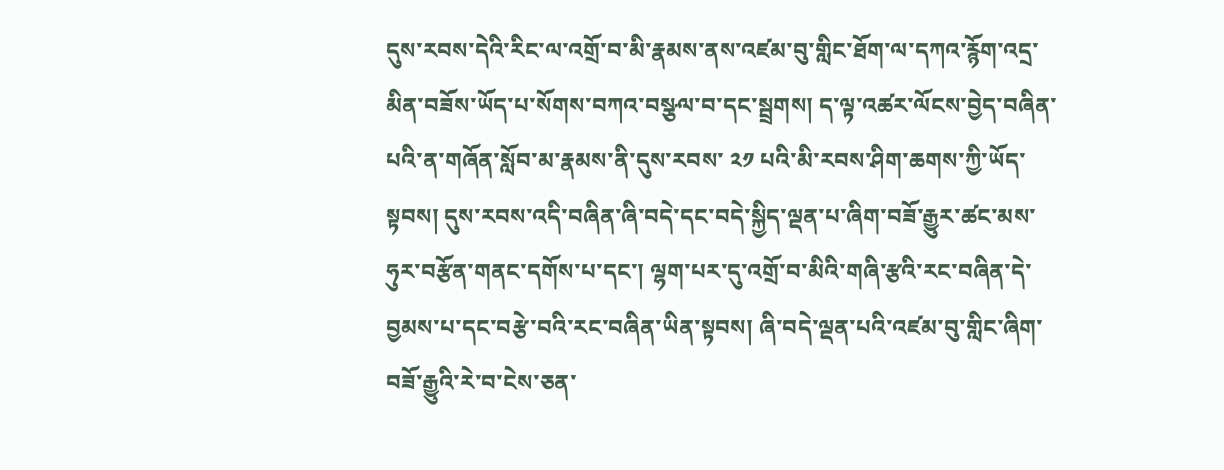དུས་རབས་དེའི་རིང་ལ་འགྲོ་བ་མི་རྣམས་ནས་འཛམ་བུ་གླིང་ཐོག་ལ་དཀའ་རྙོག་འདྲ་མིན་བཟོས་ཡོད་པ་སོགས་བཀའ་བསྩལ་བ་དང་སྦྲགས། ད་ལྟ་འཚར་ལོངས་བྱེད་བཞིན་པའི་ན་གཞོན་སློབ་མ་རྣམས་ནི་དུས་རབས་ ༢༡ པའི་མི་རབས་ཤིག་ཆགས་ཀྱི་ཡོད་སྟབས། དུས་རབས་འདི་བཞིན་ཞི་བདེ་དང་བདེ་སྐྱིད་ལྡན་པ་ཞིག་བཟོ་རྒྱུར་ཚང་མས་ཧུར་བརྩོན་གནང་དགོས་པ་དང་། ལྷག་པར་དུ་འགྲོ་བ་མིའི་གཞི་རྩའི་རང་བཞིན་དེ་བྱམས་པ་དང་བརྩེ་བའི་རང་བཞིན་ཡིན་སྟབས། ཞི་བདེ་ལྡན་པའི་འཛམ་བུ་གླིང་ཞིག་བཟོ་རྒྱུའི་རེ་བ་ངེས་ཅན་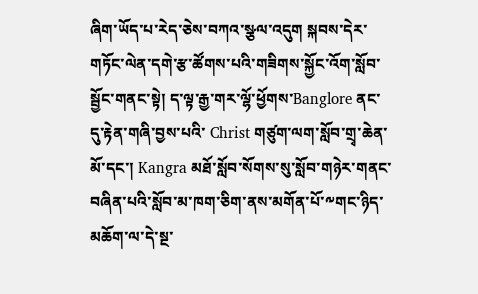ཞིག་ཡོད་པ་རེད་ཅེས་བཀའ་སྩལ་འདུག སྐབས་དེར་གཏོང་ལེན་དགེ་རྩ་ཚོགས་པའི་གཟིགས་སྐྱོང་འོག་སློབ་སྦྱོང་གནང་སྟེ། ད་ལྟ་རྒྱ་གར་ལྷོ་ཕྱོགས་Banglore ནང་དུ་རྟེན་གཞི་བྱས་པའི་ Christ གཙུག་ལག་སློབ་གྲྭ་ཆེན་མོ་དང་། Kangra མཐོ་སློབ་སོགས་སུ་སློབ་གཉེར་གནང་བཞིན་པའི་སློབ་མ་ཁག་ཅིག་ནས་མགོན་པོ་༸གང་ཉིད་མཆོག་ལ་དེ་སྔ་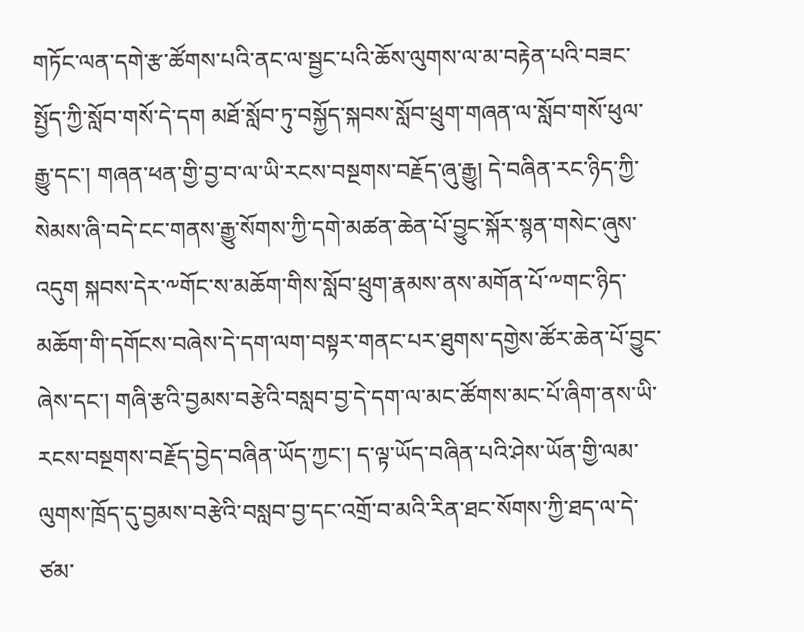གཏོང་ལན་དགེ་རྩ་ཚོགས་པའི་ནང་ལ་སྦྱང་པའི་ཆོས་ལུགས་ལ་མ་བརྟེན་པའི་བཟང་སྤྱོད་ཀྱི་སློབ་གསོ་དེ་དག མཐོ་སློབ་ཏུ་བསྐྱོད་སྐབས་སློབ་ཕྲུག་གཞན་ལ་སློབ་གསོ་ཕུལ་རྒྱུ་དང་། གཞན་ཕན་གྱི་བྱ་བ་ལ་ཡི་རངས་བསྔགས་བརྗོད་ཞུ་རྒྱུ། དེ་བཞིན་རང་ཉིད་ཀྱི་སེམས་ཞི་བདེ་ངང་གནས་རྒྱུ་སོགས་ཀྱི་དགེ་མཚན་ཆེན་པོ་བྱུང་སྐོར་སྙན་གསེང་ཞུས་འདུག སྐབས་དེར་༸གོང་ས་མཆོག་གིས་སློབ་ཕྲུག་རྣམས་ནས་མགོན་པོ་༸གང་ཉིད་མཆོག་གི་དགོངས་བཞེས་དེ་དག་ལག་བསྟར་གནང་པར་ཐུགས་དགྱེས་ཚོར་ཆེན་པོ་བྱུང་ཞེས་དང་། གཞི་རྩའི་བྱམས་བརྩེའི་བསླབ་བྱ་དེ་དག་ལ་མང་ཚོགས་མང་པོ་ཞིག་ནས་ཡི་རངས་བསྔགས་བརྗོད་བྱེད་བཞིན་ཡོད་ཀྱང་། ད་ལྟ་ཡོད་བཞིན་པའི་ཤེས་ཡོན་གྱི་ལམ་ལུགས་ཁྲོད་དུ་བྱམས་བརྩེའི་བསླབ་བྱ་དང་འགྲོ་བ་མའི་རིན་ཐང་སོགས་ཀྱི་ཐད་ལ་དེ་ཙམ་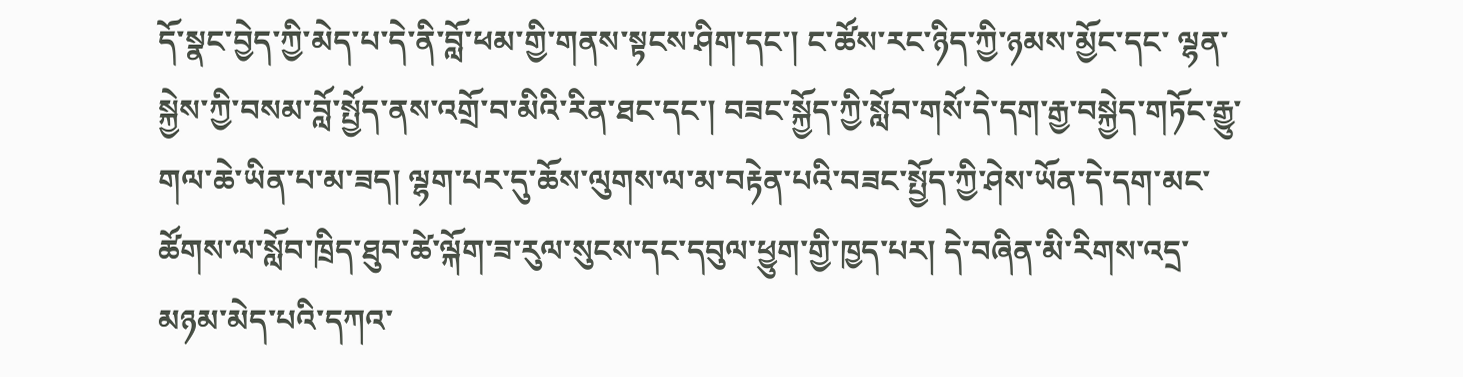དོ་སྣང་བྱེད་ཀྱི་མེད་པ་དེ་ནི་བློ་ཕམ་གྱི་གནས་སྟངས་ཤིག་དང་། ང་ཚོས་རང་ཉིད་ཀྱི་ཉམས་མྱོང་དང་ ལྷན་སྐྱེས་ཀྱི་བསམ་བློ་སྤྱོད་ནས་འགྲོ་བ་མིའི་རིན་ཐང་དང་། བཟང་སྐྱོད་ཀྱི་སློབ་གསོ་དེ་དག་རྒྱ་བསྐྱེད་གཏོང་རྒྱུ་གལ་ཆེ་ཡིན་པ་མ་ཟད། ལྷག་པར་དུ་ཆོས་ལུགས་ལ་མ་བརྟེན་པའི་བཟང་སྤྱོད་ཀྱི་ཤེས་ཡོན་དེ་དག་མང་ཚོགས་ལ་སློབ་ཁྲིད་ཐུབ་ཚེ་ལྐོག་ཟ་རུལ་སུངས་དང་དབུལ་ཕྱུག་གྱི་ཁྱད་པར། དེ་བཞིན་མི་རིགས་འདྲ་མཉམ་མེད་པའི་དཀའ་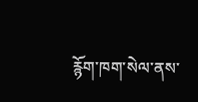རྙོག་ཁག་སེལ་ནས་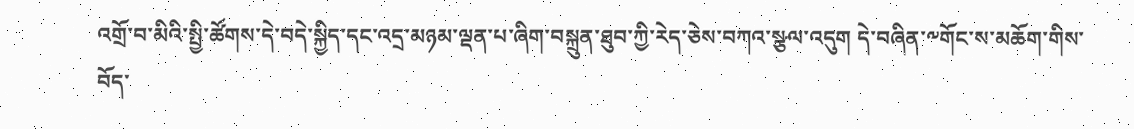འགྲོ་བ་མིའི་སྤྱི་ཚོགས་དེ་བདེ་སྐྱིད་དང་འདྲ་མཉམ་ལྡན་པ་ཞིག་བསྐྲུན་ཐུབ་ཀྱི་རེད་ཅེས་བཀའ་སྩལ་འདུག དེ་བཞིན་༸གོང་ས་མཆོག་གིས་བོད་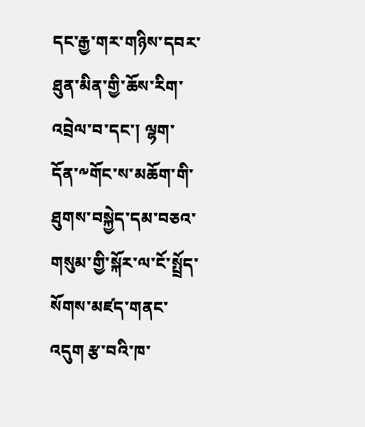དང་རྒྱ་གར་གཉིས་དབར་ཐུན་མིན་གྱི་ཆོས་རིག་འབྲེལ་བ་དང་། ལྷག་དོན་༸གོང་ས་མཆོག་གི་ཐུགས་བསྐྱེད་དམ་བཅའ་གསུམ་གྱི་སྐོར་ལ་ངོ་སྤྲོད་སོགས་མཛད་གནང་འདུག རྩ་བའི་ཁ་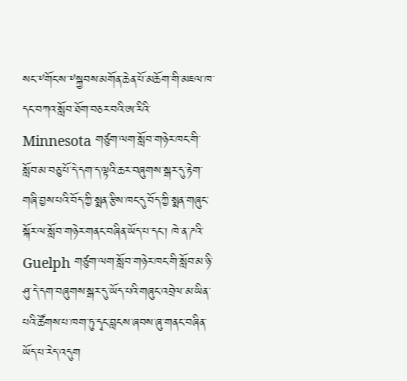སང་༸གོང་ས་༸སྐྱབས་མགོན་ཆེན་པོ་མཆོག་གི་མཇལ་ཁ་དང་བཀའ་སློབ་ཐོག་བཅར་བའི་ཨ་རིའི་ Minnesota གཙུག་ལག་སློབ་གཉེར་ཁང་གི་སློབ་མ་བཅུ་པོ་དེ་དག་ད་ལྟའི་ཆར་བཞུགས་སྒར་དུ་རྟེག་གཞི་བྱས་པའི་བོད་ཀྱི་སྨན་རྩིས་ཁང་དུ་བོད་ཀྱི་སྨན་གཞུང་སྐོར་ལ་སློབ་གཉེར་གནང་བཞིན་ཡོད་པ་དང་། ཁེ་ན་ཌའི་ Guelph གཙུག་ལག་སློབ་གཉེར་ཁང་གི་སློབ་མ་ཉི་ཤུ་དེ་དག་བཞུགས་སྒར་དུ་ཡོད་པའི་གཞུང་འབྲེལ་མ་ཡིན་པའི་ཚོགས་པ་ཁག་ཏུ་དྭང་བླངས་ཞབས་ཞུ་གནང་བཞིན་ཡོད་པ་རེད་འདུག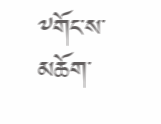༸གོང་ས་མཆོག་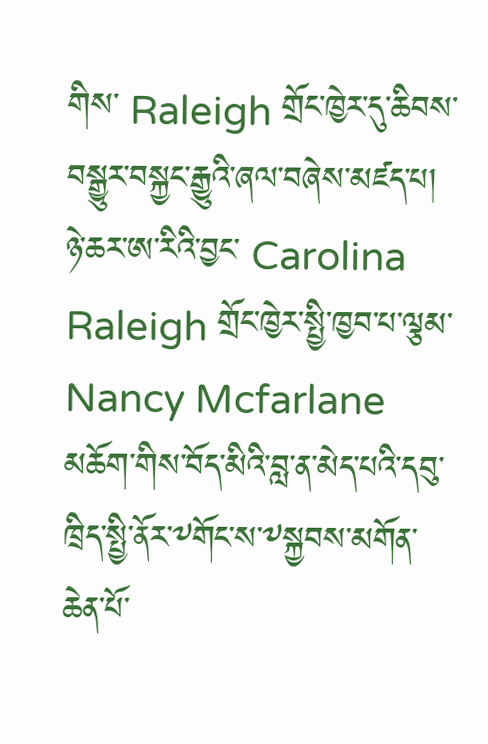གིས་ Raleigh གྲོང་ཁྱེར་དུ་ཆིབས་བསྒྱུར་བསྐྱང་རྒྱུའི་ཞལ་བཞེས་མཛད་པ།
ཉེ་ཆར་ཨ་རིའི་བྱང་ Carolina Raleigh གྲོང་ཁྱེར་སྤྱི་ཁྱབ་པ་ལྕམ་ Nancy Mcfarlane མཆོག་གིས་བོད་མིའི་བླ་ན་མེད་པའི་དབུ་ཁྲིད་སྤྱི་ནོར་༸གོང་ས་༸སྐྱབས་མགོན་ཆེན་པོ་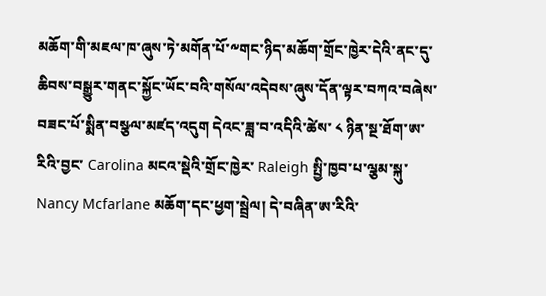མཆོག་གི་མཇལ་ཁ་ཞུས་ཏེ་མགོན་པོ་༸གང་ཉིད་མཆོག་གྲོང་ཁྱེར་དེའི་ནང་དུ་ཆིབས་བསྒྱུར་གནང་སྐྱོང་ཡོང་བའི་གསོལ་འདེབས་ཞུས་དོན་ལྟར་བཀའ་བཞེས་བཟང་པོ་སྨིན་བསྩལ་མཛད་འདུག དེའང་ཟླ་བ་འདིའི་ཚེས་ ༨ ཉིན་སྔ་ཐོག་ཨ་རིའི་བྱང་ Carolina མངའ་སྡེའི་གྲོང་ཁྱེར་ Raleigh སྤྱི་ཁྱབ་པ་ལྕམ་སྐུ་ Nancy Mcfarlane མཆོག་དང་ཕྱག་སྦྲེལ། དེ་བཞིན་ཨ་རིའི་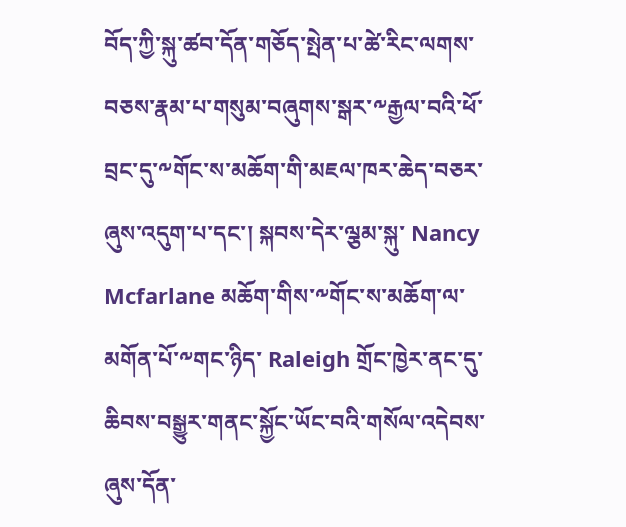བོད་ཀྱི་སྐུ་ཚབ་དོན་གཅོད་སྤེན་པ་ཚེ་རིང་ལགས་བཅས་རྣམ་པ་གསུམ་བཞུགས་སྒར་༸རྒྱལ་བའི་ཕོ་བྲང་དུ་༸གོང་ས་མཆོག་གི་མཇལ་ཁར་ཆེད་བཅར་ཞུས་འདུག་པ་དང་། སྐབས་དེར་ལྕམ་སྐུ་ Nancy Mcfarlane མཆོག་གིས་༸གོང་ས་མཆོག་ལ་མགོན་པོ་༸གང་ཉིད་ Raleigh གྲོང་ཁྱེར་ནང་དུ་ཆིབས་བསྒྱུར་གནང་སྐྱོང་ཡོང་བའི་གསོལ་འདེབས་ཞུས་དོན་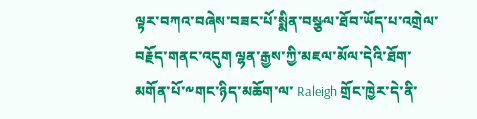ལྟར་བཀའ་བཞེས་བཟང་པོ་སྨིན་བསྩལ་ཐོབ་ཡོད་པ་འགྲེལ་བརྗོད་གནང་འདུག ལྷན་རྒྱས་ཀྱི་མཇལ་མོལ་དེའི་ཐོག་མགོན་པོ་༸གང་ཉིད་མཆོག་ལ་ Raleigh གྲོང་ཁྱེར་དེ་ནི་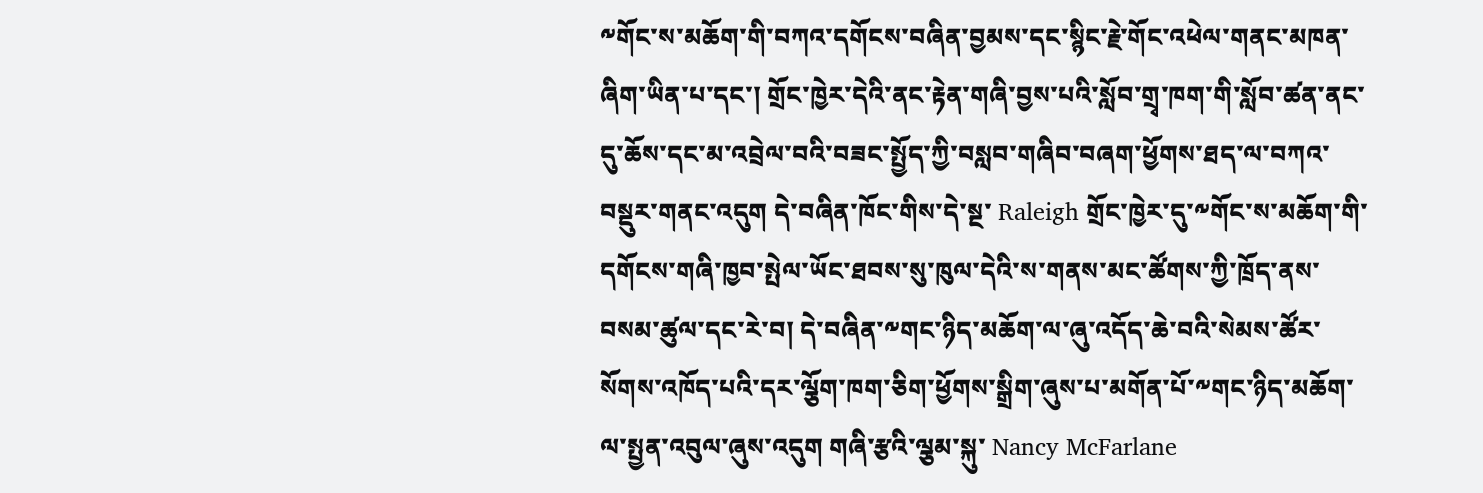༸གོང་ས་མཆོག་གི་བཀའ་དགོངས་བཞིན་བྱམས་དང་སྙིང་རྗེ་གོང་འཕེལ་གནང་མཁན་ཞིག་ཡིན་པ་དང་། གྲོང་ཁྱེར་དེའི་ནང་རྟེན་གཞི་བྱས་པའི་སློབ་གྲྭ་ཁག་གི་སློབ་ཚན་ནང་དུ་ཆོས་དང་མ་འབྲེལ་བའི་བཟང་སྤྱོད་ཀྱི་བསླབ་གཞིབ་བཞག་ཕྱོགས་ཐད་ལ་བཀའ་བསྡུར་གནང་འདུག དེ་བཞིན་ཁོང་གིས་དེ་སྔ་ Raleigh གྲོང་ཁྱེར་དུ་༸གོང་ས་མཆོག་གི་དགོངས་གཞི་ཁྱབ་སྤེལ་ཡོང་ཐབས་སུ་ཁུལ་དེའི་ས་གནས་མང་ཚོགས་ཀྱི་ཁྲོད་ནས་བསམ་ཚུལ་དང་རེ་བ། དེ་བཞིན་༸གང་ཉིད་མཆོག་ལ་ཞུ་འདོད་ཆེ་བའི་སེམས་ཚོར་སོགས་འཁོད་པའི་དར་ལྕོག་ཁག་ཅིག་ཕྱོགས་སྒྲིག་ཞུས་པ་མགོན་པོ་༸གང་ཉིད་མཆོག་ལ་སྤྱན་འབུལ་ཞུས་འདུག གཞི་རྩའི་ལྕམ་སྐུ་ Nancy McFarlane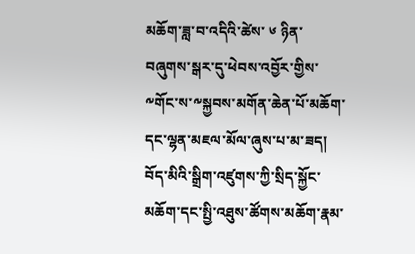མཆོག་ཟླ་བ་འདིའི་ཚེས་ ༦ ཉིན་བཞུགས་སྒར་དུ་ཕེབས་འབྱོར་གྱིས་༸གོང་ས་༸སྐྱབས་མགོན་ཆེན་པོ་མཆོག་དང་ལྷན་མཇལ་མོལ་ཞུས་པ་མ་ཟད། བོད་མིའི་སྒྲིག་འཛུགས་ཀྱི་སྲིད་སྐྱོང་མཆོག་དང་སྤྱི་འཐུས་ཚོགས་མཆོག་རྣམ་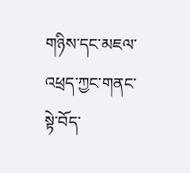གཉིས་དང་མཇལ་འཕྲད་ཀྱང་གནང་སྟེ་བོད་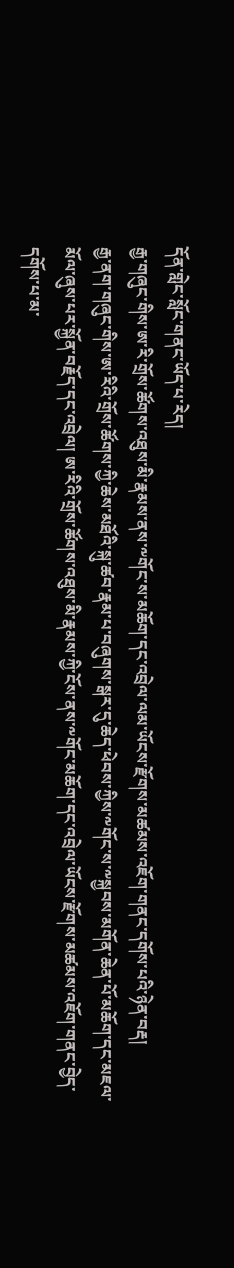དོན་གླེང་སློང་གནང་ཡོད་པ་རེད།
རྒྱ་གཞུང་གིས་ཨ་རི་གྲོས་ཚོགས་འཐུས་མི་རྣམས་ནས་༸གོང་ས་མཆོག་དང་འབྲེལ་ལམ་ཡོངས་རྫོགས་མཚམས་འཇོག་གནང་དགོས་པའི་ཉེན་བརྡ།
རྒྱ་ནག་གཞུང་གིས་ཨ་རིའི་གྲོས་ཚོགས་ཀྱི་ཆེས་མཐོའི་སྐུ་ཚབ་རྣམ་པ་བཞུགས་སྒར་དུ་ཆེད་ཕེབས་ཀྱིས་༸གོང་ས་༸སྐྱབས་མགོན་ཆེན་པོ་མཆོག་དང་མཇལ་མོལ་ཞུས་པར་སྐྱོན་བརྗོད་དང་འབྲེལ། ཨ་རིའི་གྲོས་ཚོགས་འཐུས་མི་རྣམས་ཀྱི་ངོས་ནས་༸གོང་མཆོག་དང་འབྲེལ་ཡོངས་རྫོགས་མཚམས་འཇོག་གནང་བྱེད་དགོས་པ་མ་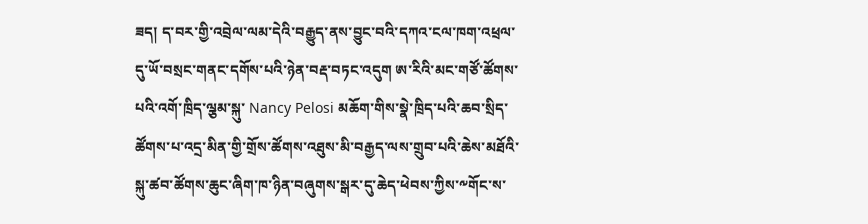ཟད། ད་བར་གྱི་འབྲེལ་ལམ་དེའི་བརྒྱུད་ནས་བྱུང་བའི་དཀའ་ངལ་ཁག་འཕྲལ་དུ་ཡོ་བསྲང་གནང་དགོས་པའི་ཉེན་བརྡ་བཏང་འདུག ཨ་རིའི་མང་གཙོ་ཚོགས་པའི་འགོ་ཁྲིད་ལྕམ་སྐུ་ Nancy Pelosi མཆོག་གིས་སྣེ་ཁྲིད་པའི་ཆབ་སྲིད་ཚོགས་པ་འདྲ་མིན་གྱི་གྲོས་ཚོགས་འཐུས་མི་བརྒྱད་ལས་གྲུབ་པའི་ཆེས་མཐོའི་སྐུ་ཚབ་ཚོགས་ཆུང་ཞིག་ཁ་ཉིན་བཞུགས་སྒར་དུ་ཆེད་ཕེབས་ཀྱིས་༸གོང་ས་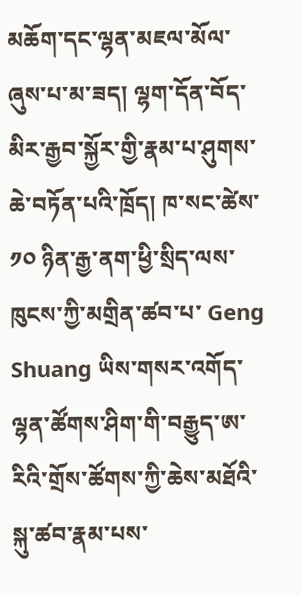མཆོག་དང་ལྷན་མཇལ་མོལ་ཞུས་པ་མ་ཟད། ལྷག་དོན་བོད་མིར་རྒྱབ་སྐྱོར་གྱི་རྣམ་པ་ཤུགས་ཆེ་བཏོན་པའི་ཁྲོད། ཁ་སང་ཚེས་ ༡༠ ཉིན་རྒྱ་ནག་ཕྱི་སྲིད་ལས་ཁུངས་ཀྱི་མགྲིན་ཚབ་པ་ Geng Shuang ཡིས་གསར་འགོད་ལྷན་ཚོགས་ཤིག་གི་བརྒྱུད་ཨ་རིའི་གྲོས་ཚོགས་ཀྱི་ཆེས་མཐོའི་སྐུ་ཚབ་རྣམ་པས་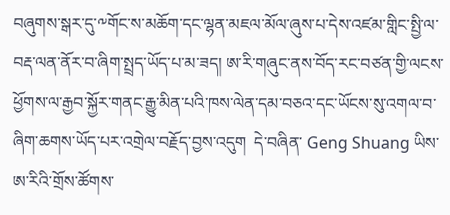བཞུགས་སྒར་དུ་༸གོང་ས་མཆོག་དང་ལྷན་མཇལ་མོལ་ཞུས་པ་དེས་འཛམ་གླིང་སྤྱི་ལ་བརྡ་ལན་ནོར་བ་ཞིག་སྤྲད་ཡོད་པ་མ་ཟད། ཨ་རི་གཞུང་ནས་བོད་རང་བཙན་གྱི་ལངས་ཕྱོགས་ལ་རྒྱབ་སྐྱོར་གནང་རྒྱུ་མིན་པའི་ཁས་ལེན་དམ་བཅའ་དང་ཡོངས་སུ་འགལ་བ་ཞིག་ཆགས་ཡོད་པར་འགྲེལ་བརྗོད་བྱས་འདུག  དེ་བཞིན་ Geng Shuang ཡིས་ཨ་རིའི་གྲོས་ཚོགས་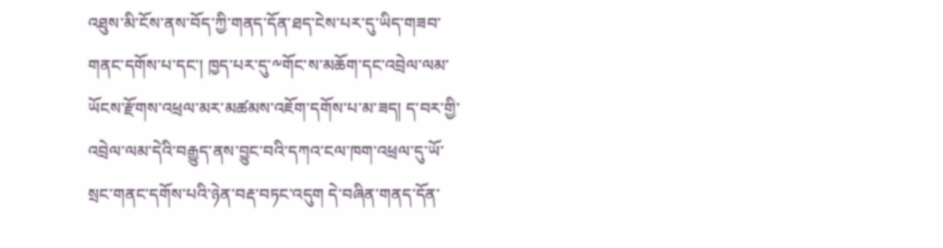འཐུས་མི་ངོས་ནས་བོད་ཀྱི་གནད་དོན་ཐད་ངེས་པར་དུ་ཡིད་གཟབ་གནང་དགོས་པ་དང་། ཁྱད་པར་དུ་༸གོང་ས་མཆོག་དང་འབྲེལ་ལམ་ཡོངས་རྫོགས་འཕྲལ་མར་མཚམས་འཇོག་དགོས་པ་མ་ཟད། ད་བར་གྱི་འབྲེལ་ལམ་དེའི་བརྒྱུད་ནས་བྱུང་བའི་དཀའ་ངལ་ཁག་འཕྲལ་དུ་ཡོ་སྲང་གནང་དགོས་པའི་ཉེན་བརྡ་བཏང་འདུག དེ་བཞིན་གནད་དོན་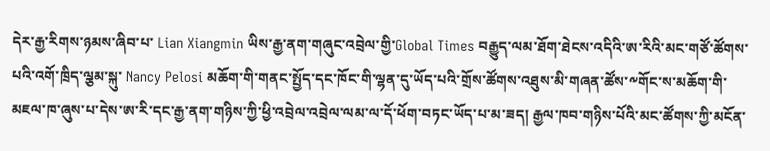དེར་རྒྱ་རིགས་ཉམས་ཞིབ་པ་ Lian Xiangmin ཡིས་རྒྱ་ནག་གཞུང་འབྲེལ་གྱི་Global Times བརྒྱུད་ལམ་ཐོག་ཐེངས་འདིའི་ཨ་རིའི་མང་གཙོ་ཚོགས་པའི་འགོ་ཁྲིད་ལྕམ་སྐུ་ Nancy Pelosi མཆོག་གི་གནང་སྤྱོད་དང་ཁོང་གི་ལྷན་དུ་ཡོད་པའི་གྲོས་ཚོགས་འཐུས་མི་གཞན་ཚོས་༸གོང་ས་མཆོག་གི་མཇལ་ཁ་ཞུས་པ་དེས་ཨ་རི་དང་རྒྱ་ནག་གཉིས་ཀྱི་ཕྱི་འབྲེལ་འབྲེལ་ལམ་ལ་དོ་ཕོག་བཏང་ཡོད་པ་མ་ཟད། རྒྱལ་ཁབ་གཉིས་པོའི་མང་ཚོགས་ཀྱི་མངོན་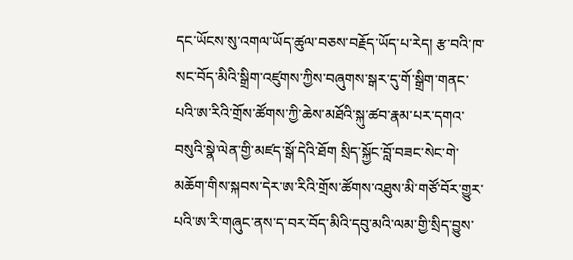དང་ཡོངས་སུ་འགལ་ཡོད་ཚུལ་བཅས་བརྗོད་ཡོད་པ་རེད། རྩ་བའི་ཁ་སང་བོད་མིའི་སྒྲིག་འཛུགས་ཀྱིས་བཞུགས་སྒར་དུ་གོ་སྒྲིག་གནང་པའི་ཨ་རིའི་གྲོས་ཚོགས་ཀྱི་ཆེས་མཐོའི་སྐུ་ཚབ་རྣམ་པར་དགའ་བསུའི་སྣེ་ལེན་གྱི་མཛད་སྒོ་དེའི་ཐོག སྲིད་སྐྱོང་བློ་བཟང་སེང་གེ་མཆོག་གིས་སྐབས་དེར་ཨ་རིའི་གྲོས་ཚོགས་འཐུས་མི་གཙོ་བོར་གྱུར་པའི་ཨ་རི་གཞུང་ནས་ད་བར་བོད་མིའི་དབུ་མའི་ལམ་གྱི་སྲིད་བྱུས་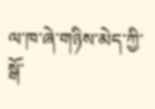ལ་ཁ་ཞེ་གཉིས་མེད་ཀྱི་སྒོ་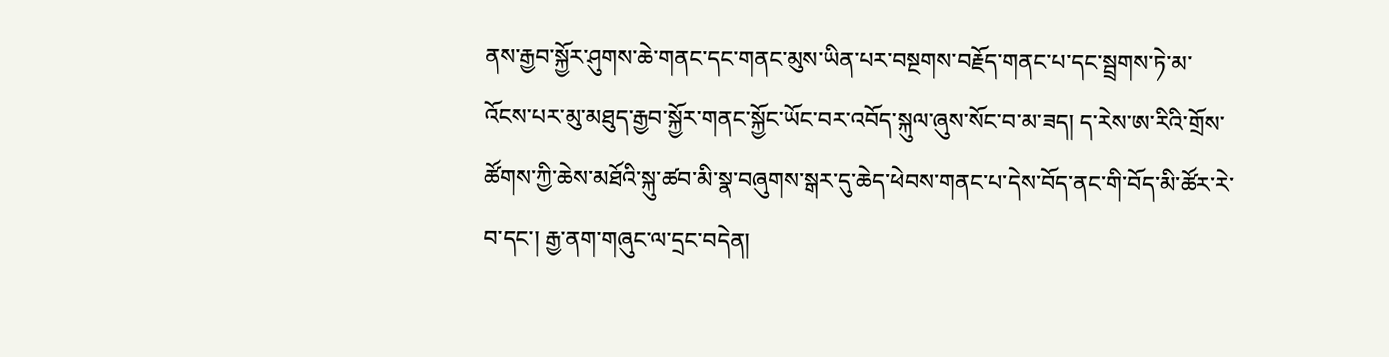ནས་རྒྱབ་སྐྱོར་ཤུགས་ཆེ་གནང་དང་གནང་མུས་ཡིན་པར་བསྔགས་བརྗོད་གནང་པ་དང་སྦྲགས་ཏེ་མ་འོངས་པར་མུ་མཐུད་རྒྱབ་སྐྱོར་གནང་སྐྱོང་ཡོང་བར་འབོད་སྐུལ་ཞུས་སོང་བ་མ་ཟད། ད་རེས་ཨ་རིའི་གྲོས་ཚོགས་ཀྱི་ཆེས་མཐོའི་སྐུ་ཚབ་མི་སྣ་བཞུགས་སྒར་དུ་ཆེད་ཕེབས་གནང་པ་དེས་བོད་ནང་གི་བོད་མི་ཚོར་རེ་བ་དང་། རྒྱ་ནག་གཞུང་ལ་དྲང་བདེན།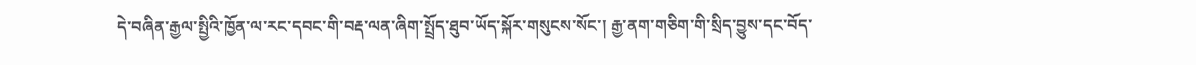དེ་བཞིན་རྒྱལ་སྤྱིའི་ཁྱོན་ལ་རང་དབང་གི་བརྡ་ལན་ཞིག་སྤྲོད་ཐུབ་ཡོད་སྐོར་གསུངས་སོང་། རྒྱ་ནག་གཅིག་གི་སྲིད་བྱུས་དང་བོད་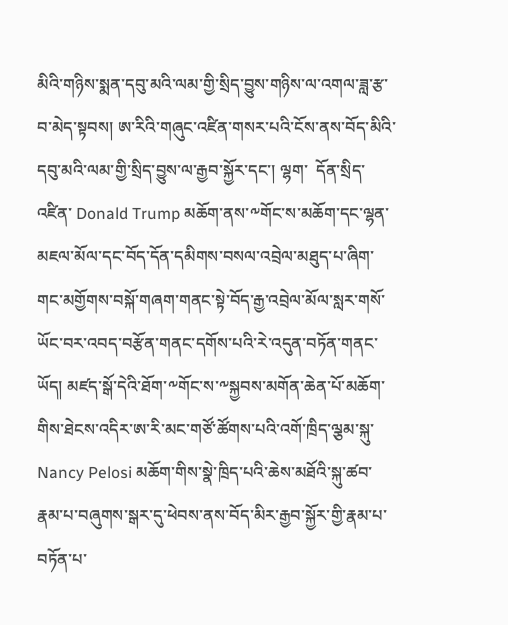མིའི་གཉིས་སྨན་དབུ་མའི་ལམ་གྱི་སྲིད་བྱུས་གཉིས་ལ་འགལ་ཟླ་རྩ་བ་མེད་སྟབས། ཨ་རིའི་གཞུང་འཛིན་གསར་པའི་ངོས་ནས་བོད་མིའི་དབུ་མའི་ལམ་གྱི་སྲིད་བྱུས་ལ་རྒྱབ་སྐྱོར་དང་། ལྷག་  དོན་སྲིད་འཛིན་ Donald Trump མཆོག་ནས་༸གོང་ས་མཆོག་དང་ལྷན་མཇལ་མོལ་དང་བོད་དོན་དམིགས་བསལ་འབྲེལ་མཐུད་པ་ཞིག་གང་མགྱོགས་བསྐོ་གཞག་གནང་སྟེ་བོད་རྒྱ་འབྲེལ་མོལ་སླར་གསོ་ཡོང་བར་འབད་བརྩོན་གནང་དགོས་པའི་རེ་འདུན་བཏོན་གནང་ཡོད། མཛད་སྒོ་དེའི་ཐོག་༸གོང་ས་༸སྐྱབས་མགོན་ཆེན་པོ་མཆོག་གིས་ཐེངས་འདིར་ཨ་རི་མང་གཙོ་ཚོགས་པའི་འགོ་ཁྲིད་ལྕམ་སྐུ་ Nancy Pelosi མཆོག་གིས་སྣེ་ཁྲིད་པའི་ཆེས་མཐོའི་སྐུ་ཚབ་རྣམ་པ་བཞུགས་སྒར་དུ་ཕེབས་ནས་བོད་མིར་རྒྱབ་སྐྱོར་གྱི་རྣམ་པ་བཏོན་པ་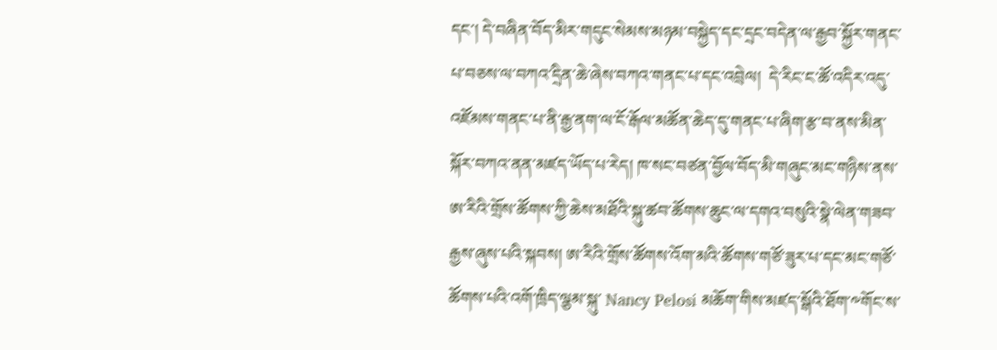དང་། དེ་བཞིན་བོད་མིར་གདུང་སེམས་མཉམ་བསྐྱེད་དང་དྲང་བདེན་ལ་རྒྱབ་སྐྱོར་གནང་པ་བཅས་ལ་བཀའ་དྲིན་ཆེ་ཞེས་བཀའ་གནང་པ་དང་འབྲེལ།  དེ་རིང་ང་ཚོ་འདིར་འདུ་འཛོམས་གནང་པ་ནི་རྒྱ་ནག་ལ་ངོ་རྒོལ་མཚོན་ཆེད་དུ་གནང་པ་ཞིག་རྩ་བ་ནས་མིན་སྐོར་བཀའ་ནན་མཛད་ཡོད་པ་རེད། ཁ་སང་བཙན་བྱོལ་བོད་མི་གཞུང་མང་གཉིས་ནས་ཨ་རིའི་གྲོས་ཚོགས་ཀྱི་ཆེས་མཐོའི་སྐུ་ཚབ་ཚོགས་ཆུང་ལ་དགའ་བསུའི་སྣེ་ལེན་གཟབ་རྒྱས་ཞུས་པའི་སྐབས། ཨ་རིའི་གྲོས་ཚོགས་འོག་མའི་ཚོགས་གཙོ་ཟུར་པ་དང་མང་གཙོ་ཚོགས་པའི་འགོ་ཁྲིད་ལྕམ་སྐུ་ Nancy Pelosi མཆོག་གིས་མཛད་སྒོའི་ཐོག་༸གོང་ས་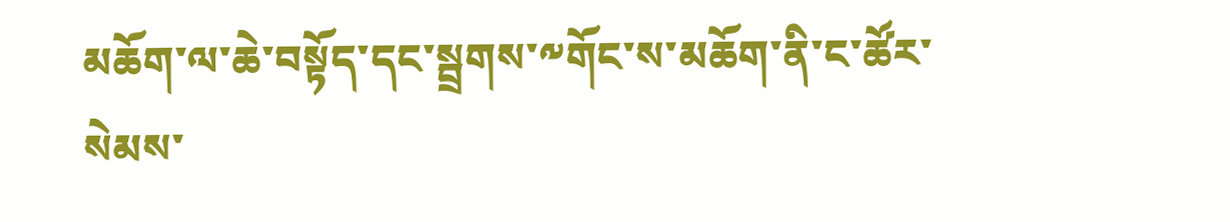མཆོག་ལ་ཆེ་བསྟོད་དང་སྦྲགས་༸གོང་ས་མཆོག་ནི་ང་ཚོར་སེམས་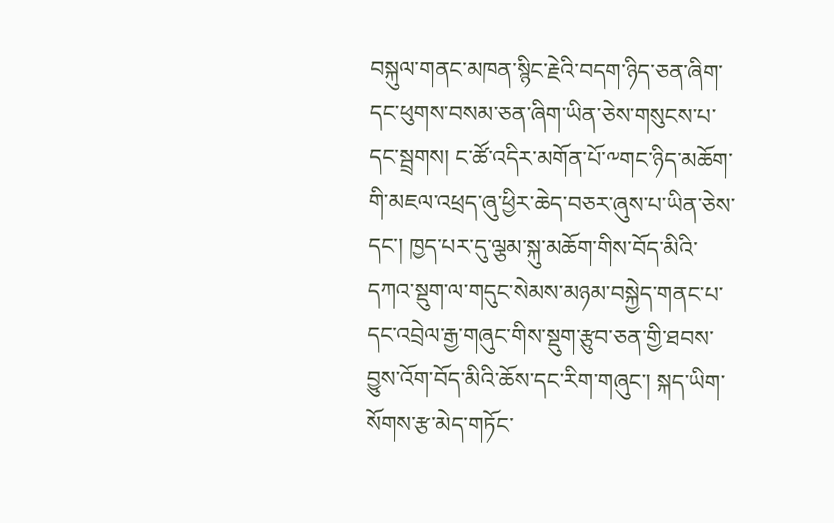བསྐུལ་གནང་མཁན་སྙིང་རྗེའི་བདག་ཉིད་ཅན་ཞིག་དང་ཕུགས་བསམ་ཅན་ཞིག་ཡིན་ཅེས་གསུངས་པ་དང་སྦྲགས། ང་ཚོ་འདིར་མགོན་པོ་༸གང་ཉིད་མཆོག་གི་མཇལ་འཕྲད་ཞུ་ཕྱིར་ཆེད་བཅར་ཞུས་པ་ཡིན་ཅེས་དང་། ཁྱད་པར་དུ་ལྕམ་སྐུ་མཆོག་གིས་བོད་མིའི་དཀའ་སྡུག་ལ་གདུང་སེམས་མཉམ་བསྐྱེད་གནང་པ་དང་འབྲེལ་རྒྱ་གཞུང་གིས་སྡུག་རྩུབ་ཅན་གྱི་ཐབས་བྱུས་འོག་བོད་མིའི་ཆོས་དང་རིག་གཞུང་། སྐད་ཡིག་སོགས་རྩ་མེད་གཏོང་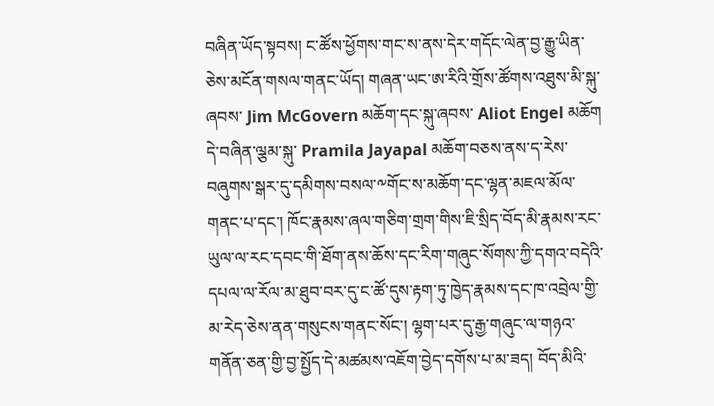བཞིན་ཡོད་སྟབས། ང་ཚོས་ཕྱོགས་གང་ས་ནས་དེར་གདོང་ལེན་བྱ་རྒྱུ་ཡིན་ཅེས་མངོན་གསལ་གནང་ཡོད། གཞན་ཡང་ཨ་རིའི་གྲོས་ཚོགས་འཐུས་མི་སྐུ་ཞབས་ Jim McGovern མཆོག་དང་སྐུ་ཞབས་ Aliot Engel མཆོག དེ་བཞིན་ལྕམ་སྐུ་ Pramila Jayapal མཆོག་བཅས་ནས་ད་རེས་བཞུགས་སྒར་དུ་དམིགས་བསལ་༸གོང་ས་མཆོག་དང་ལྷན་མཇལ་མོལ་གནང་པ་དང་། ཁོང་རྣམས་ཞལ་གཅིག་གྲག་གིས་ཇི་སྲིད་བོད་མི་རྣམས་རང་ཡུལ་ལ་རང་དབང་གི་ཐོག་ནས་ཆོས་དང་རིག་གཞུང་སོགས་ཀྱི་དགའ་བདེའི་དཔལ་ལ་རོལ་མ་ཐུབ་བར་དུ་ང་ཚོ་དུས་རྟག་ཏུ་ཁྱེད་རྣམས་དང་ཁ་འབྲེལ་གྱི་མ་རེད་ཅེས་ནན་གསུངས་གནང་སོང་། ལྷག་པར་དུ་རྒྱ་གཞུང་ལ་གཉའ་གནོན་ཅན་གྱི་བྱ་སྤྱོད་དེ་མཚམས་འཇོག་བྱེད་དགོས་པ་མ་ཟད། བོད་མིའི་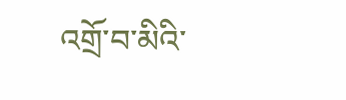འགྲོ་བ་མིའི་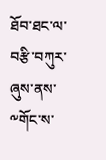ཐོབ་ཐང་ལ་བརྩི་བཀུར་ཞུས་ནས་༸གོང་ས་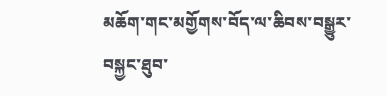མཆོག་གང་མགྱོགས་བོད་ལ་ཆིབས་བསྒྱུར་བསྐྱང་ཐུབ་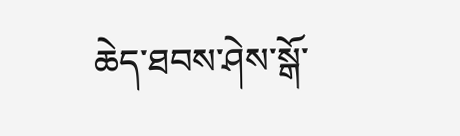ཆེད་ཐབས་ཤེས་སྒོ་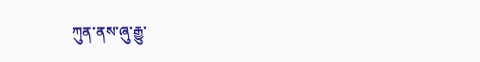ཀུན་ནས་ཞུ་རྒྱུ་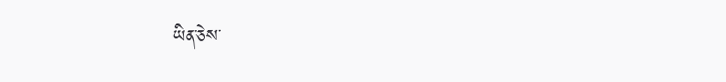ཡིན་ཅེས་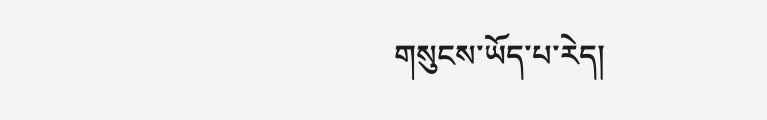གསུངས་ཡོད་པ་རེད།